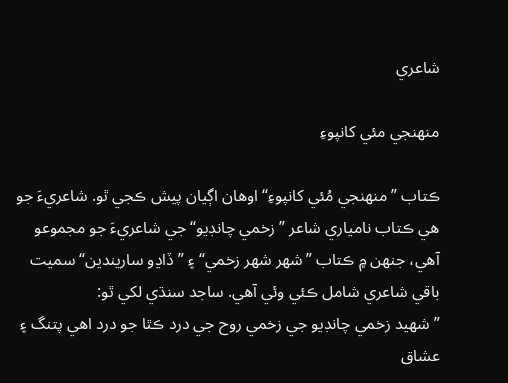شاعري

منهنجي مئي کانپوءِ

ڪتاب ”منهنجي مُئي کانپوءِ“ اوهان اڳيان پيش ڪجي ٿو. شاعريءَ جو هي ڪتاب نامياري شاعر ”زخمي چانڊيو“ جي شاعريءَ جو مجموعو آهي، جنهن ۾ ڪتاب ”شهر شهر زخمي“ ۽ ”ڏاڍو ساريندين“ سميت باقي شاعري شامل ڪئي وئي آهي. ساجد سنڌي لکي ٿو:
”شهيد زخمي چانڊيو جي زخمي روح جي درد ڪٿا جو درد اهي پتنگ ۽ عشاق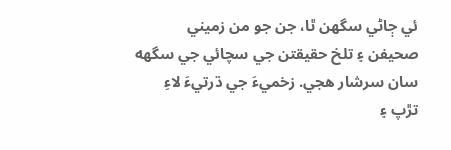ئي ڄاڻي سگهن ٿا، جن جو من زميني صحيفن ۽ تلخ حقيقتن جي سچائي جي سگهه سان سرشار هجي. زخميءَ جي ڌرتيءَ لاءِ تڙپ ۽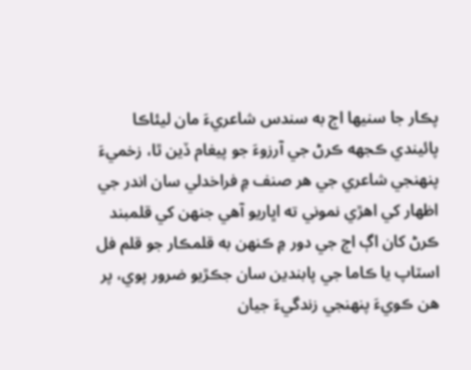پڪار جا سنيها اڄ به سندس شاعريءَ مان ليئاڪا پائيندي ڪجهه ڪرڻ جي آرزوءَ جو پيغام ڏين ٿا، زخميءَ پنهنجي شاعري جي هر صنف ۾ فراخدلي سان اندر جي اظهار کي اهڙي نموني ته اڀاريو آهي جنهن کي قلمبند ڪرڻ کان اڳ اڄ جي دور ۾ ڪنهن به قلمڪار جو قلم فل اسٽاپ يا ڪاما جي پابندين سان جڪڙيو ضرور پوي، پر هن ڪويءَ پنهنجي زندگيءَ جيان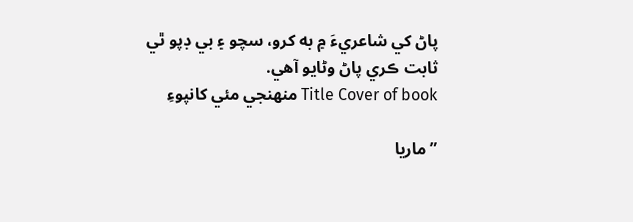پاڻ کي شاعريءَ ۾ به کرو، سچو ۽ بي ڊپو ٿي ثابت ڪري پاڻ وڻايو آهي.
Title Cover of book منهنجي مئي کانپوءِ

”ماريا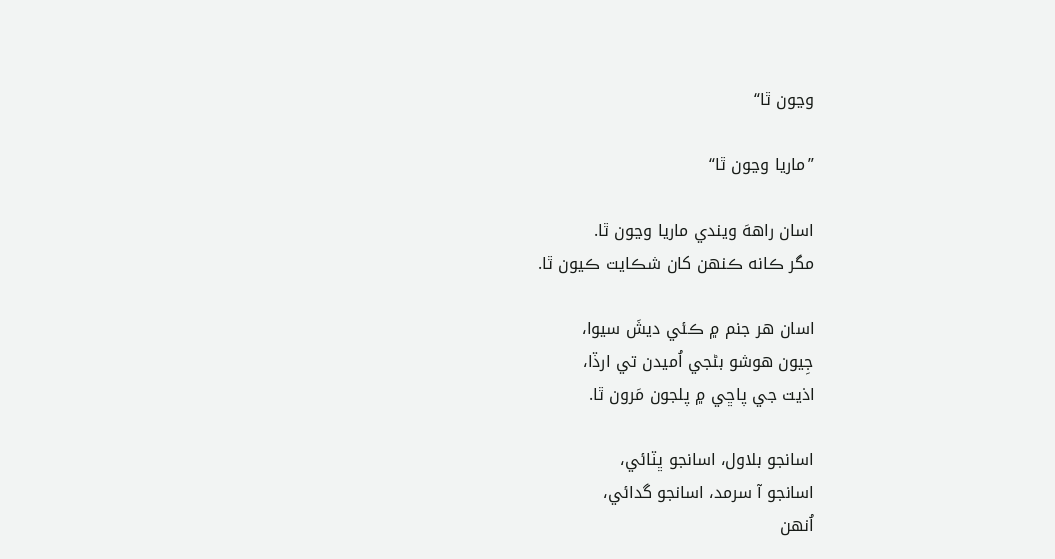وڃون ٿا“

”ماريا وڃون ٿا“

اسان راههَ ويندي ماريا وڃون ٿا.
مگر ڪانه ڪنهن کان شڪايت ڪيون ٿا.

اسان هر جنم ۾ ڪئي ديشَ سيوا،
جِيون هوشو بڻجي اُميدن تي ارڏا،
اذيت جي پاڇي ۾ پلجون مَرون ٿا.

اسانجو بلاول، اسانجو ڀٽائي،
اسانجو آ سرمد، اسانجو گدائي،
اُنهن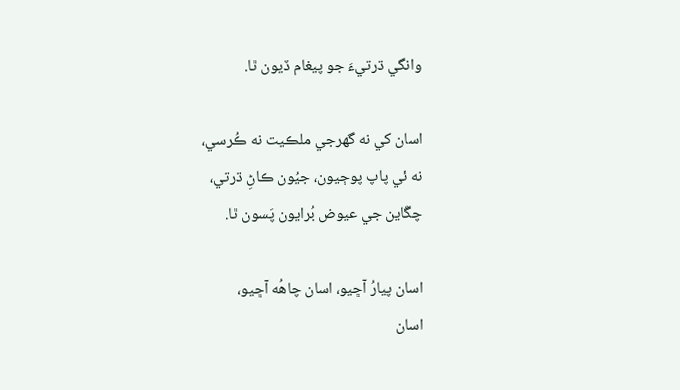وانگي ڌرتيءَ جو پيغام ڏيون ٿا.

اسان کي نه گهرجي ملڪيت نه ڪُرسي،
نه ئي پاپ پوڄيون، جيُون ڪاڻِ ڌرتي،
چڱاين جي عيوض بُرايون پَسون ٿا.

اسان پيارُ آڇيو، اسان چاهُه آڇيو،
اسان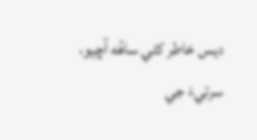ديس خاطر کڻي ساهُه آڇيو،
سرتيءَ جي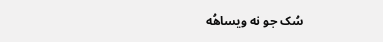سُک جو نه ويساهُه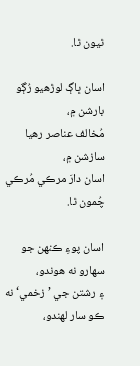ٿيون ٿا.

اسان ڀاڳ لوڙهيو رُڳو بارشن ۾،
مُخالف عناصر رهيا سازشن ۾،
اسان دارَ مرڪي مُرڪي چُمون ٿا.

اسان پوءِ ڪنهن جو سهارو نه هوندو،
۽ رشتن جي ’زخمي‘ نه ڪو سار لهندو،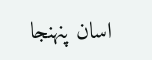اسان پنهنجا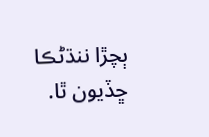ٻچڙا ننڌڻڪا ڇڏيون ٿا.